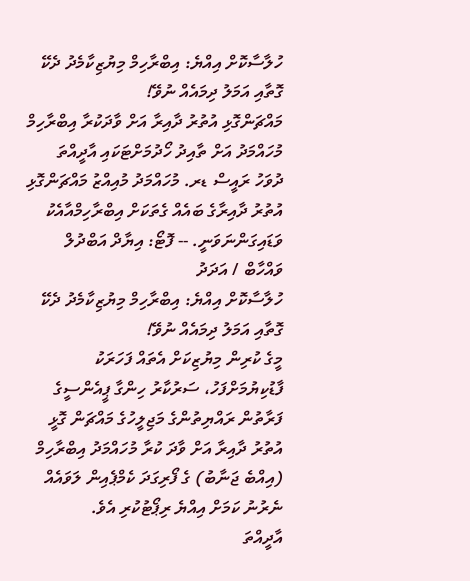ހުލާސާކޮށް އިއްޔެ: އިބްރާހިމް މިޔުޒިކާމެދު ދެކޭ ގޮތާއި އަމަލު ދިމައެއް ނުވޭ!
މައްޗަންގޮޅި އުތުރު ދާއިރާ އަށް ވާދަކުރާ އިބްރާހިމް މުހައްމަދު އަށް ތާއިދު ހޯދުމަށްޓަކައި އާދީއްތަ ދުވަހު ރައީސް ޑރ. މުހައްމަދު މުއިއްޒު މައްޗަންގޮޅި އުތުރު ދާއިރާގެ ބައެއް ގެތަކަށް އިބްރާހިމްއާއެކު ވަޑައިގަންނަވަނީ. -- ފޮޓޯ: އިޔާދް އަބްދުލް ވައްހާބް / އަދަދު
ހުލާސާކޮށް އިއްޔެ: އިބްރާހިމް މިޔުޒިކާމެދު ދެކޭ ގޮތާއި އަމަލު ދިމައެއް ނުވޭ!
މީގެ ކުރިން މިޔުޒިކަށް އެތައް ފަހަރަކު ފާޑުކިޔުމަށްފަހު، ސަރުކާރު ހިންގާ ޕީއެންސީގެ ފަރާތުން ރައްޔިތުންގެ މަޖިލީހުގެ މައްޗަން ގޮޅީ އުތުރު ދާއިރާ އަށް ވާދަ ކުރާ މުހައްމަދު އިބްރާހިމް (އިއްބެ ޖަނާބު) ގެ ފޯރިގަދަ ކެމްޕެއިން ލަވައެއް ނެރުނު ކަމަށް އިއްޔެ ރިޕޯޓުކުރި އެވެ.
އާދީއްތަ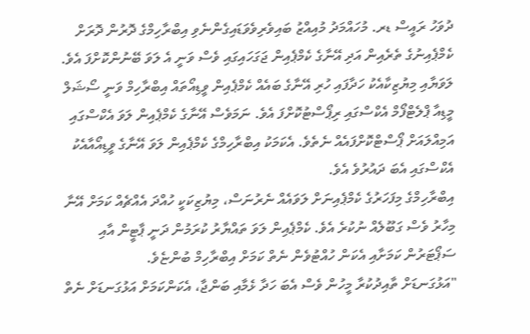ދުވަހު ރައީސް ޑރ. މުހައްމަދު މުއިއްޒު ބައިވެރިވެވަޑައިގެންނެވި އިބްރާހިމްގެ ދޮރުން ދޮރަށް ކެމްޕެއިނުގެ ތެރެއިން އަދި އޭނާގެ ކެމްޕެއިން ޖަގަހައިގައި ވެސް ވަނީ އެ ލަވަ ބޭނުންކޮށްފަ އެވެ.
ލަވަޔާއި މިޔުޒިކާއެކު ހަދާފައި ހުރި އޭނާގެ ބައެއް ކެމްޕެއިން ވީޑިއޯތައް އިބްރާހިމް ވަނީ ސޯޝަލް މީޑިއާ ޕްލެޓްފޯމް އެކްސްގައި ރިޕޯސްޓުކޮށްފަ އެވެ. ނަމަވެސް އޭނާގެ ކެމްޕެއިން ލަވަ އެކްސްގައި އަމިއްލައަށް ޕޯސްޓްކޮށްފައެއް ނެތެވެ. އެކަމަކު އިބްރާހިމްގެ ކެމްޕެއިން ލަވަ އޭނާގެ ވީޑިއޯއާއެކު އެކްސްގައި އެބަ ދައުރުވެ އެވެ.
އިބްރާހިމްގެ މިފަހަރުގެ ކެމްޕެއިނަށް ލަވައެއް ނެރުނަސް، މިޔުޒިކަކީ ހުއްދަ އެއްޗެއް ކަމަށް އޭނާ މިހާރު ވެސް ގަބޫލެއް ނުކުރެ އެވެ. ކެމްޕެއިން ލަވަ ތައްޔާރު ކުރަމުން ދަނީ ޕާޓީން އާއި ސަޕޯޓަރުން ކަމަށާއި އެކަން ހުއްޓުވެން ނެތް ކަމަށް އިބްރާހިމް ބުންޏެވެ.
"އަޅުގަނޑަށް ތާއިދުކުރާ މީހުން ވެސް އެބަ ހަދާ ޅެމާއި ބަންޖާ، އެކަންކަމަށް އަޅުގަނޑަށް ނެތް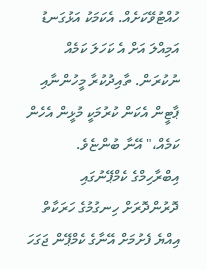ހުއްޓުވޭކަށެއް. އެކަމަކު އަޅުގަނޑު އަމިއްލަ އަށް އެ ކަހަލަ ކަމެއް ނުކުރަން. ތާއިދުކުރާ މީހުންނާއި ޕާޓީން އެކަން ކުރުމަކީ މުޅީން އެހެން ކަމެއް،" އޭނާ ބުންޏެވެ.
އިބްރާހިމްގެ ކެމްޕޭނުގައި ދޮރުންދޮރަށް ހިނގުމުގެ ހަރަކާތް އިއްޔެ ފެށުމަށް އޭނާގެ ކެމްޕޭން ޖަގަހަ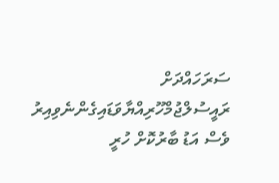ސަރަހައްދަށް ރައީސުލްޖުމްހޫރިއްޔާވަޑައިގެންނެވިއިރު ވެސް އަޑު ބާރުކޮށް ހުރީ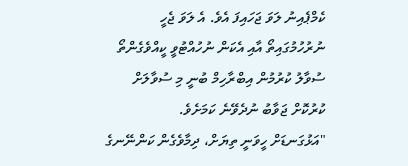ކެމްޕެއިނު ލަވަ ޖަހައިފަ އެވެ. އެ ލަވަ ޖެހީ ނުރުހުމުގައިތޯ އާއި އެކަން ނުހުއްޓުވީ ކީއްވެގެންތޯ ސުވާލު ކުރުމުން އިބްރާހިމް ބުނީ މި ސުވާލަށް ކުރުކޮށް ޖަވާބު ނުދެވޭނެ ކަމަށެވެ.
"އަޅުގަނޑަށް ހީވަނީ ތިޔަށް، ދިމާވެގެން ކަންނޭނގެ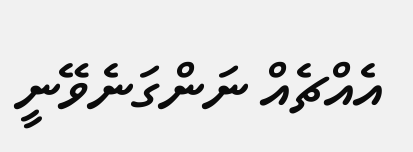އެއްޗެއް ނަންގަނެވޭނީ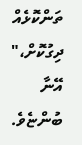ތަންކޮޅެއް ދިގުކޮށް،" އޭނާ ބުންޏެވެ.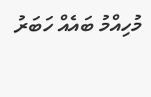މުހިއްމު ބައެއް ހަބަރު